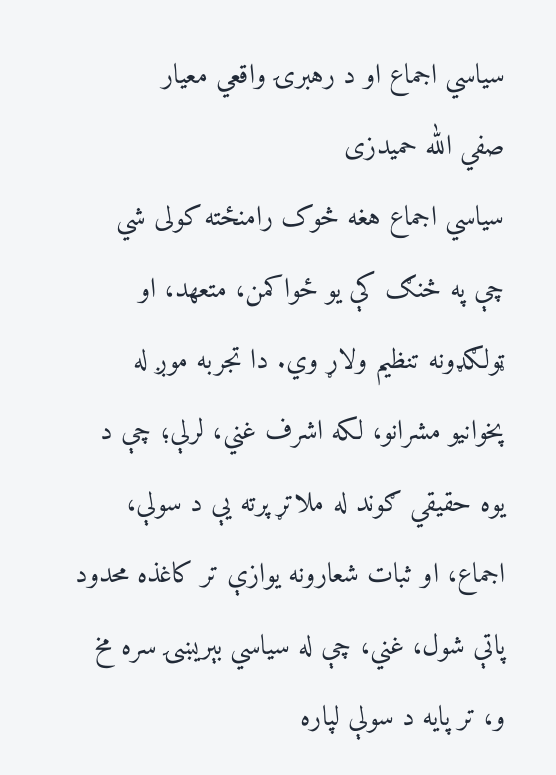سیاسي اجماع او د رهبرۍ واقعي معیار
صفي الله حمیدزی
سیاسي اجماع هغه څوک رامنځته کولی شي چې په څنګ کې یو ځواکمن، متعهد، او ټولګډونه تنظیم ولاړ وي. دا تجربه موږ له پخوانیو مشرانو، لکه اشرف غني، لرلې؛ چې د یوه حقیقي ګوند له ملاتړ پرته یې د سولې، اجماع، او ثبات شعارونه یوازې تر کاغذه محدود پاتې شول، غني، چې له سیاسي بېریښۍ سره مخ و، تر پایه د سولې لپاره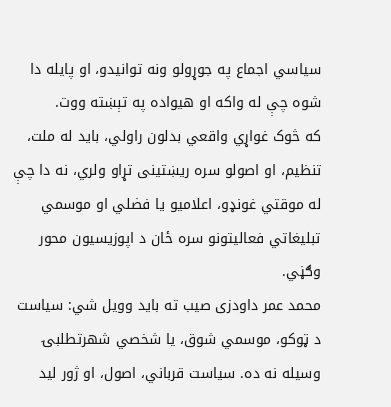سیاسي اجماع په جوړولو ونه توانیدو، او پایله دا شوه چې له واکه او هیواده په تېښته ووت.
که څوک غواړي واقعي بدلون راولي، باید له ملت، تنظیم، او اصولو سره ریښتینی تړاو ولري، نه دا چې له موقتي غونډو، اعلامیو یا فضلي او موسمي تبلیغاتي فعالیتونو سره ځان د اپوزیسیون محور وګڼي.
محمد عمر داودزی صیب ته باید وویل شي: سیاست د ټوکو، موسمي شوق، یا شخصي شهرتطلبۍ وسیله نه ده. سیاست قرباني، اصول، او ژور لید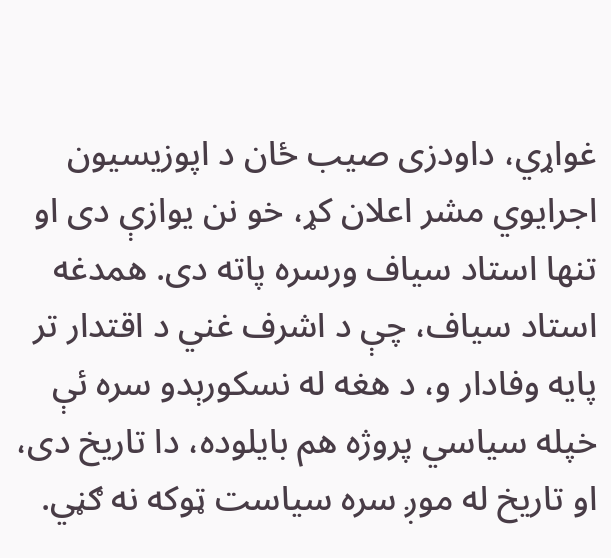غواړي، داودزی صیب ځان د اپوزیسیون اجرایوي مشر اعلان کړ، خو نن یوازې دی او تنها استاد سیاف ورسره پاته دی. همدغه استاد سیاف، چې د اشرف غني د اقتدار تر پایه وفادار و، د هغه له نسکورېدو سره ئې خپله سیاسي پروژه هم بایلوده، دا تاریخ دی، او تاریخ له موږ سره سیاست ټوکه نه ګڼي.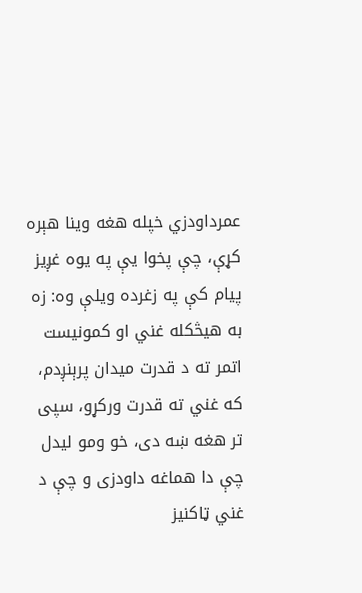عمرداودزي خپله هغه وینا هېره کړې، چې پخوا یې په یوه غږیز پیام کې په زغرده ویلې وه: زه به هیڅکله غني او کمونیست اتمر ته د قدرت میدان پرېنږدم، که غني ته قدرت ورکړو، سپی تر هغه ښه دی، خو ومو لیدل چې دا هماغه داودزی و چې د غني ټاکنیز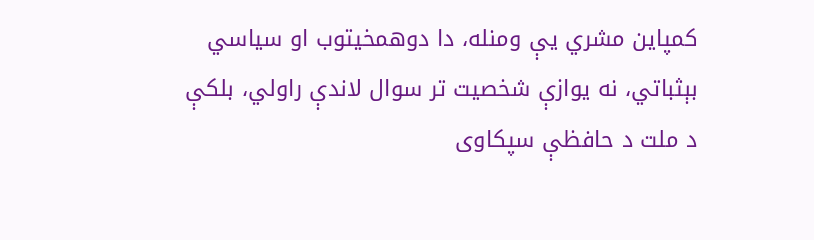کمپاین مشري یې ومنله، دا دوهمخيتوب او سياسي بېثباتي، نه يوازې شخصيت تر سوال لاندې راولي، بلکې د ملت د حافظې سپکاوی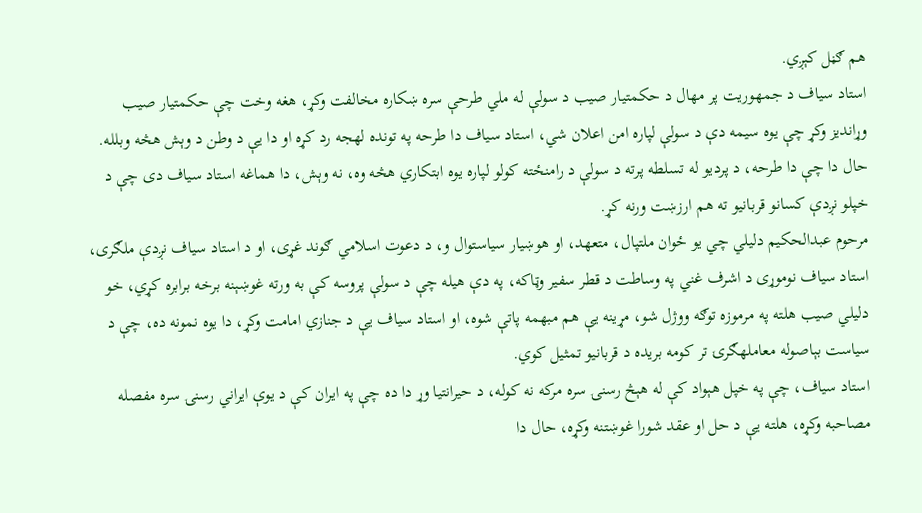هم ګڼل کېږي.
استاد سیاف د جمهوریت پر مهال د حکمتیار صیب د سولې له ملي طرحې سره ښکاره مخالفت وکړ، هغه وخت چې حکمتیار صیب وړاندیز وکړ چې یوه سیمه دې د سولې لپاره امن اعلان شي، استاد سیاف دا طرحه په تونده لهجه رد کړه او دا یې د وطن د وېش هڅه وبلله. حال دا چې دا طرحه، د پردیو له تسلطه پرته د سولې د رامنځته کولو لپاره یوه ابتکاري هڅه وه، نه وېش، دا هماغه استاد سیاف دی چې د خپلو نږدې کسانو قربانیو ته هم ارزښت ورنه کړ.
مرحوم عبدالحکیم دلیلي چي یو ځوان ملتپال، متعهد، او هوښیار سیاستوال و، د دعوت اسلامي ګوند غړی، او د استاد سیاف نږدې ملګری، استاد سیاف نوموړی د اشرف غني په وساطت د قطر سفیر وټاکه، په دې هیله چې د سولې پروسه کې به ورته غوښېنه برخه برابره کړي، خو دلیلي صیب هلته په مرموزه توګه ووژل شو، مړینه یې هم مبهمه پاتې شوه، او استاد سیاف یې د جنازي امامت وکړ، دا یوه نمونه ده، چې د سیاست بېاصوله معاملهګرۍ تر کومه بریده د قربانیو تمثیل کوي.
استاد سیاف، چې په خپل هېواد کې له هېڅ رسنۍ سره مرکه نه کوله، د حیرانتیا وړ دا ده چې په ایران کې د یوې ایراني رسنۍ سره مفصله مصاحبه وکړه، هلته یې د حل او عقد شورا غوښتنه وکړه، حال دا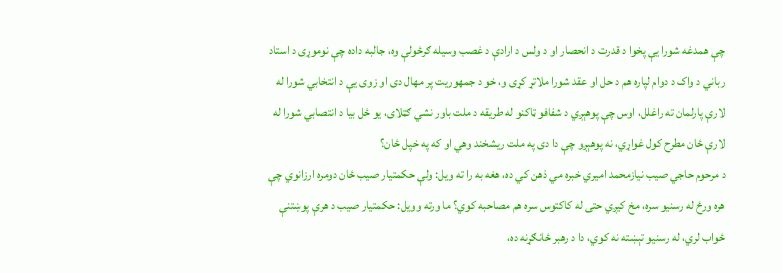چې همدغه شورا یې پخوا د قدرت د انحصار او د ولس د ارادې د غصب وسیله ګرځولې وه، جالبه داده چې نوموړی د استاد رباني د واک د دوام لپاره هم د حل او عقد شورا ملاتړ کړی و، خو د جمهوریت پر مهال دی او زوی یې د انتخابي شورا له لارې پارلمان ته راغلل، اوس چې پوهېږي د شفافو ټاکنو له طریقه د ملت باور نشي ګټلای، یو ځل بیا د انتصابي شورا له لارې ځان مطرح کول غواړي، نه پوهېږو چې دا دی په ملت ریشخند وهي او که په خپل ځان؟
د مرحوم حاجي صیب نیازمحمد امیري خبره مي ذهن کي ده، هغه به را ته ویل: ولې حکمتیار صیب ځان دومره ارزانوي چې هره ورځ له رسنیو سره، مخ کیږي حتی له کاکتوس سره هم مصاحبه کوي؟ ما ورته وویل: حکمتیار صیب د هرې پوښتنې ځواب لري، له رسنیو تېښته نه کوي، دا د رهبر ځانګړنه ده،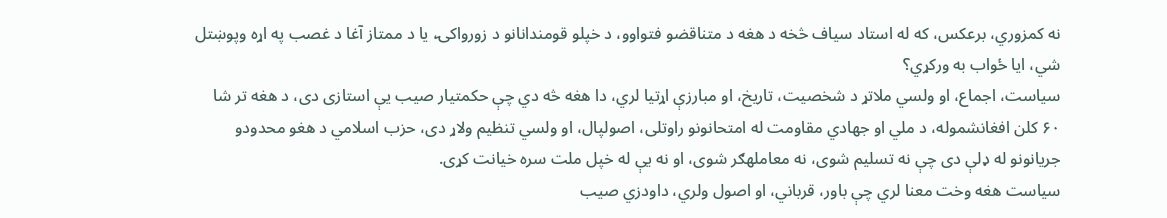نه کمزوري، برعکس، که له استاد سیاف څخه د هغه د متناقضو فتواوو، د خپلو قومندانانو د زورواکۍ، یا د ممتاز آغا د غصب په اړه وپوښتل شي، ایا ځواب به ورکړي؟
سیاست، اجماع، او ولسي ملاتړ د شخصیت، تاریخ، او مبارزې اړتیا لري، دا هغه څه دي چې حکمتیار صیب یې استازی دی، د هغه تر شا ۶۰ کلن افغانشموله، د ملي او جهادي مقاومت له امتحانونو راوتلی، اصولپال، او ولسي تنظیم ولاړ دی، حزب اسلامي د هغو محدودو جریانونو له ډلې دی چې نه تسلیم شوی، نه معاملهګر شوی، او نه یې له خپل ملت سره خیانت کړی.
سیاست هغه وخت معنا لري چې باور، قرباني، او اصول ولري، داودزي صیب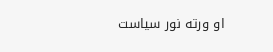او ورته نور سیاست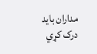مداران باید درک کړي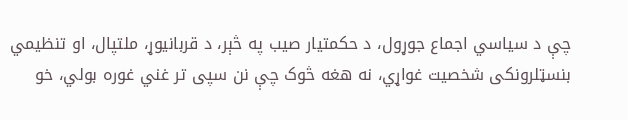چې د سیاسي اجماع جوړول، د حکمتیار صیب په څېر، د قربانيوړ، ملتپال، او تنظیمي بنسټلرونکی شخصیت غواړي، نه هغه څوک چې نن سپی تر غني غوره بولي، خو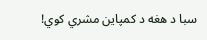سبا د هغه د کمپاین مشري کوي!